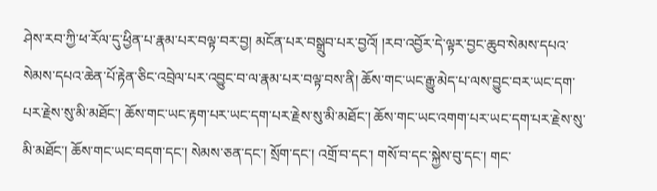ཤེས་རབ་ཀྱི་ཕ་རོལ་དུ་ཕྱིན་པ་རྣམ་པར་བལྟ་བར་བྱ། མངོན་པར་བསྒྲུབ་པར་བྱའོ། །རབ་འབྱོར་དེ་ལྟར་བྱང་ཆུབ་སེམས་དཔའ་སེམས་དཔའ་ཆེན་པོ་རྟེན་ཅིང་འབྲེལ་པར་འབྱུང་བ་ལ་རྣམ་པར་བལྟ་བས་ནི། ཆོས་གང་ཡང་རྒྱུ་མེད་པ་ལས་བྱུང་བར་ཡང་དག་པར་རྗེས་སུ་མི་མཐོང་། ཆོས་གང་ཡང་རྟག་པར་ཡང་དག་པར་རྗེས་སུ་མི་མཐོང་། ཆོས་གང་ཡང་འགག་པར་ཡང་དག་པར་རྗེས་སུ་མི་མཐོང་། ཆོས་གང་ཡང་བདག་དང་། སེམས་ཅན་དང་། སྲོག་དང་། འགྲོ་བ་དང་། གསོ་བ་དང་སྐྱེས་བུ་དང་། གང་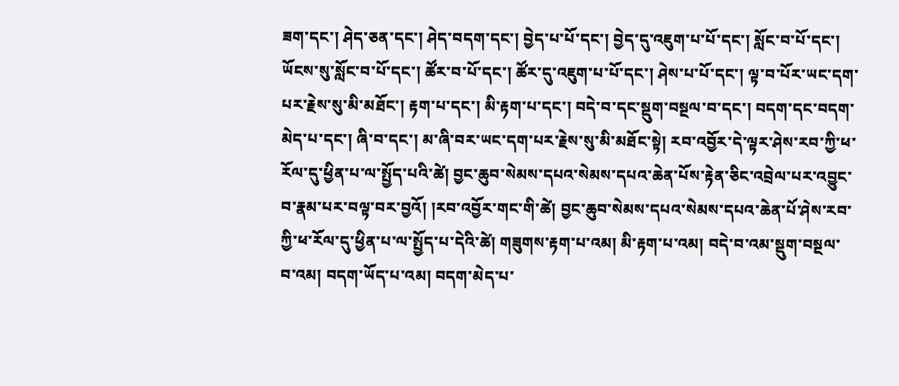ཟག་དང་། ཤེད་ཅན་དང་། ཤེད་བདག་དང་། བྱེད་པ་པོ་དང་། བྱེད་དུ་འཇུག་པ་པོ་དང་། སློང་བ་པོ་དང་། ཡོངས་སུ་སློང་བ་པོ་དང་། ཚོར་བ་པོ་དང་། ཚོར་དུ་འཇུག་པ་པོ་དང་། ཤེས་པ་པོ་དང་། ལྟ་བ་པོར་ཡང་དག་པར་རྗེས་སུ་མི་མཐོང་། རྟག་པ་དང་། མི་རྟག་པ་དང་། བདེ་བ་དང་སྡུག་བསྔལ་བ་དང་། བདག་དང་བདག་མེད་པ་དང་། ཞི་བ་དང་། མ་ཞི་བར་ཡང་དག་པར་རྗེས་སུ་མི་མཐོང་སྟེ། རབ་འབྱོར་དེ་ལྟར་ཤེས་རབ་ཀྱི་ཕ་རོལ་དུ་ཕྱིན་པ་ལ་སྤྱོད་པའི་ཚེ། བྱང་ཆུབ་སེམས་དཔའ་སེམས་དཔའ་ཆེན་པོས་རྟེན་ཅིང་འབྲེལ་པར་འབྱུང་བ་རྣམ་པར་བལྟ་བར་བྱའོ། །རབ་འབྱོར་གང་གི་ཚེ། བྱང་ཆུབ་སེམས་དཔའ་སེམས་དཔའ་ཆེན་པོ་ཤེས་རབ་ཀྱི་ཕ་རོལ་དུ་ཕྱིན་པ་ལ་སྤྱོད་པ་དེའི་ཚེ། གཟུགས་རྟག་པ་འམ། མི་རྟག་པ་འམ། བདེ་བ་འམ་སྡུག་བསྔལ་བ་འམ། བདག་ཡོད་པ་འམ། བདག་མེད་པ་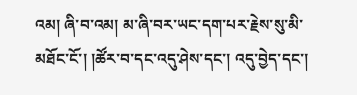འམ། ཞི་བ་འམ། མ་ཞི་བར་ཡང་དག་པར་རྗེས་སུ་མི་མཐོང་ངོ་། །ཚོར་བ་དང་འདུ་ཤེས་དང་། འདུ་བྱེད་དང་།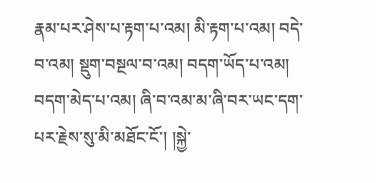རྣམ་པར་ཤེས་པ་རྟག་པ་འམ། མི་རྟག་པ་འམ། བདེ་བ་འམ། སྡུག་བསྔལ་བ་འམ། བདག་ཡོད་པ་འམ། བདག་མེད་པ་འམ། ཞི་བ་འམ་མ་ཞི་བར་ཡང་དག་པར་རྗེས་སུ་མི་མཐོང་ངོ་། །སྐྱེ་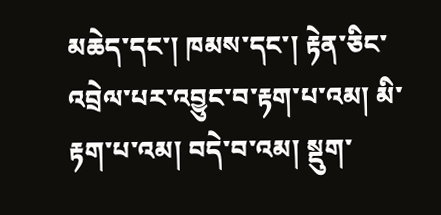མཆེད་དང་། ཁམས་དང་། རྟེན་ཅིང་འབྲེལ་པར་འབྱུང་བ་རྟག་པ་འམ། མི་རྟག་པ་འམ། བདེ་བ་འམ། སྡུག་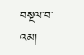བསྔལ་བ་འམ།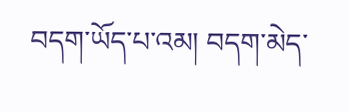བདག་ཡོད་པ་འམ། བདག་མེད་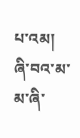པ་འམ། ཞི་བའ་མ་མ་ཞི་